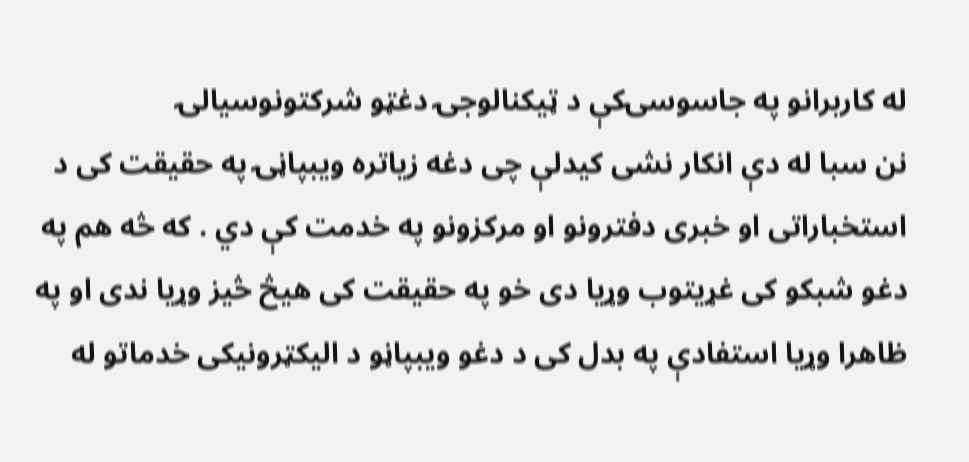له کاربرانو په جاسوسۍکې د ټیکنالوجۍ دغټو شرکتونوسیالۍ
نن سبا له دې انکار نشی کیدلې چی دغه زیاتره ویبپاڼۍ په حقیقت کی د استخباراتی او خبری دفترونو او مرکزونو په خدمت کې دي . که څه هم په دغو شبکو کی غړیتوب وړیا دی خو په حقیقت کی هیڅ څیز وړیا ندی او په ظاهرا وړیا استفادې په بدل کی د دغو ویبپاڼو د الیکټرونیکی خدماتو له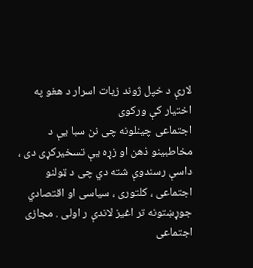لارې د خپل ژوند زیات اسرار د هغو په اختیار کې ورکوی
اجتماعی چینلونه چی نن سبا یې د مخاطبینو ذهن او زړه یې تسخیرکړی دی ، داسې رسندوې شته دي چی د ټولنو اجتماعی ، کلتوری ، سیاسی او اقتصادي جوړښتونه تر اغیز لاندې ر اولی . مجازی اجتماعی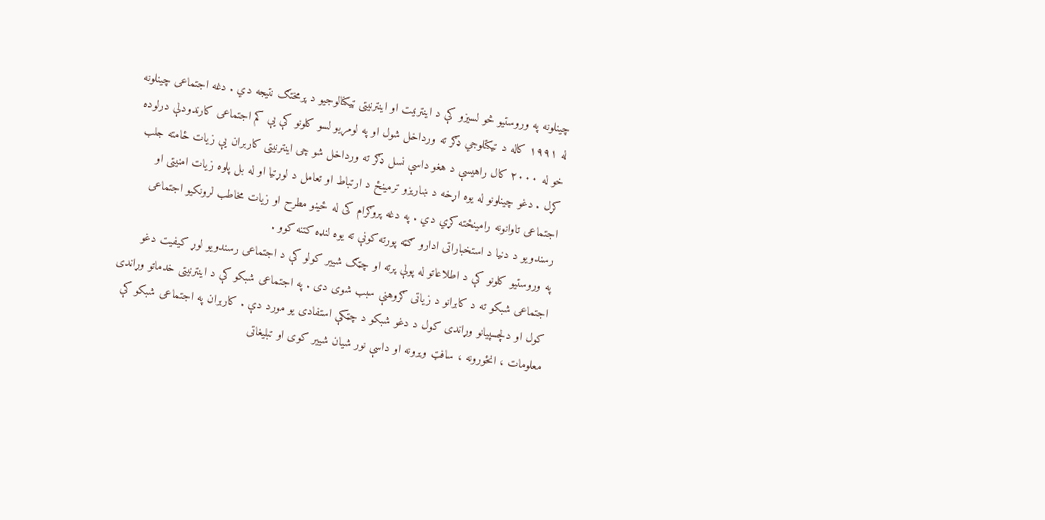چینلونه په وروستیو څو لسیزو کې د اینترنیت او اینترنیتی ټیکنالوجیو د پرمختګ نتیجه دي . دغه اجتماعی چینلونه له ۱۹۹۱ کاله د تیکتلوجي ډګر ته ورداخل شول او په لومړیو لسو کلونو کې یې کم اجتماعی کارندودلې درلوده خو له ۲۰۰۰ کال راهیسې د هغو داسې نسل ډګر ته ورداخل شو چی اینترنیتی کاربران یې زیات ځامته جلب کړل . دغو چینلونو له یوه اړخه د ښاریزو ترمینځ د ارتباط او تعامل د لوړتیا او له بل پلوه زیات امنیتی او اجتماعی تاوانونه رامینځته کړي دي . په دغه پروګرام کی له ځینو مطرح او زیات مخاطب لرونکیو اجتماعی رسندویو د دنیا د استخباراتی ادارو ګټه پورته کونې ته یوه لنډه کتنه کوو .
په وروستیو کلونو کې د اطلاعاتو له پولې پرته او چټګ شییر کولو کې د اجتماعی رسندویو لوړ کیفیت دغو اجتماعی شبکو ته د کابرانو د زیاتی ګروهنې سبب شوی دی . په اجتماعی شبکو کې د اینترنیتی خدماتو وړاندی کول او دلچسپیانو وړاندی کول د دغو شبکو د چټکې استفادی یو مورد دې . کاربران په اجتماعی شبکو کې معلومات ، انځورونه ، سافټ ویرونه او داسې نور شیان شییر کوی او تبلیغاتی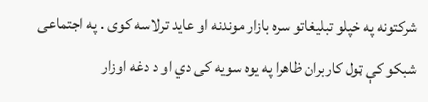شرکتونه په خپلو تبلیغاتو سره بازار موندنه او عاید ترلاسه کوی . په اجتماعی شبکو کې ټول کاربران ظاهرا په یوه سویه کی دي او د دغه اوزار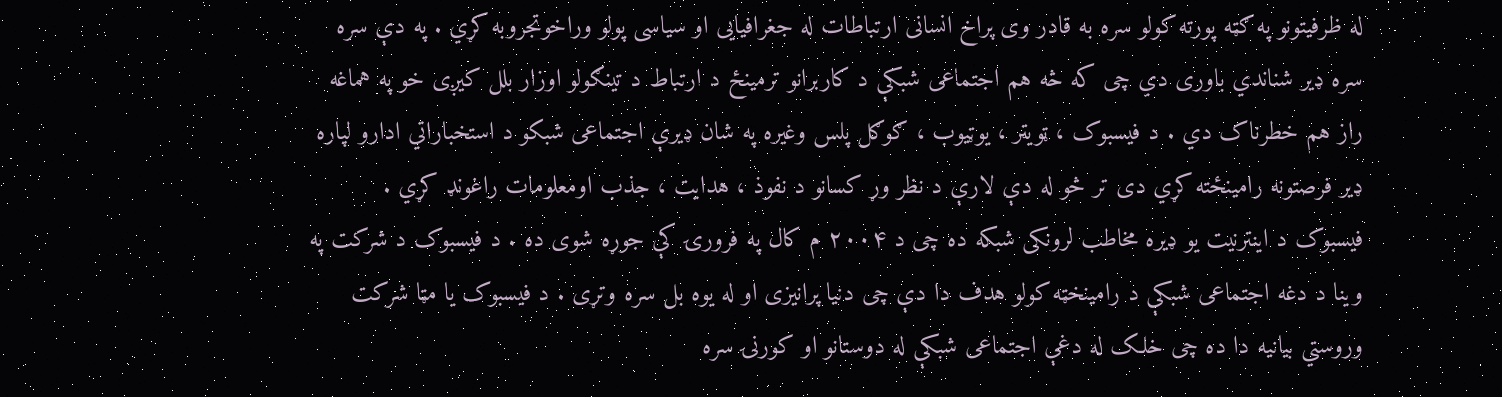له ظرفیتونو په ګټه پورته کولو سره به قادر وی پراخ انسانی ارتباطات له جغرافیایی او سیاسی پولو وراخوتجروبه کړي . په دې سره سره ډیر شناندي باوری دي چی که څه هم اجتماعی شبکې د کاربرانو ترمینځ د ارتباط د تینګولو اوزار بلل کیږی خو په هماغه راز هم خطرناک دي . د فیسبوک ، ټویټر ، یوټیوب ، ګوګل پلس وغیره په شان ډیرې اجتماعی شبکو د استخباراتي ادارو لپاره ډیر فرصتونه رامینځته کړي دی تر څو له دې لارې د نظر وړ کسانو د نفوذ ، هدایت ، جذب اومعلومات راغونډ کړي .
فیسبوک د اینترنیت یو ډیره مخاطب لرونکی شبکه ده چی د ۲۰۰۴ م کال په فرورۍ کې جوړه شوی ده . د فیسبوک د شرکت په وینا د دغه اجتماعی شبکې د رامینخټه کولو هدف دا دې چی دنیا پرانیزی او له یوه بل سره وتړی . د فیسبوک یا مټا شرکت وروستي بیانیه دا ده چی خلک له دغې اجتماعی شبکې له دوستانو او کورنۍ سره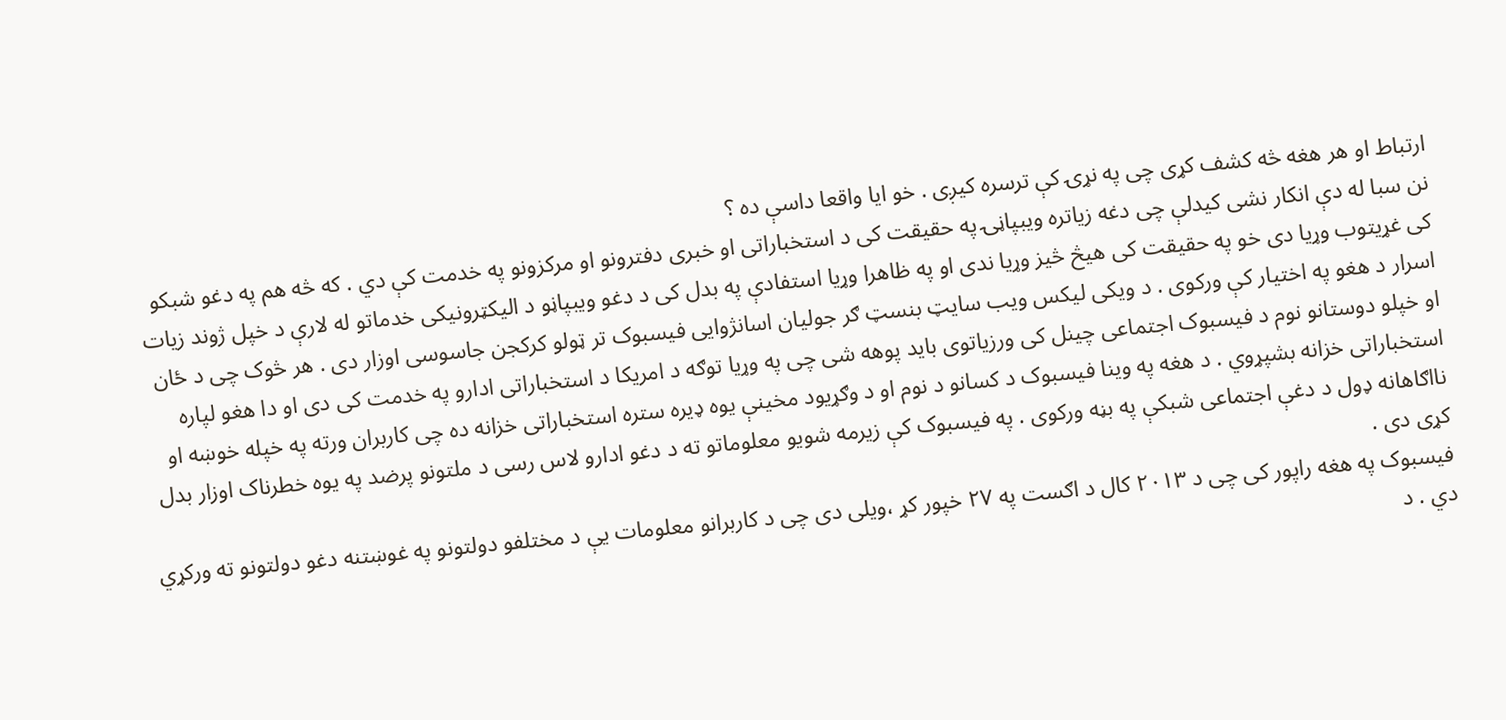ارتباط او هر هغه څه کشف کړی چی په نړۍ کې ترسره کیږی . خو ایا واقعا داسې ده ؟
نن سبا له دې انکار نشی کیدلې چی دغه زیاتره ویبپاڼۍ په حقیقت کی د استخباراتی او خبری دفترونو او مرکزونو په خدمت کې دي . که څه هم په دغو شبکو کی غړیتوب وړیا دی خو په حقیقت کی هیڅ څیز وړیا ندی او په ظاهرا وړیا استفادې په بدل کی د دغو ویبپاڼو د الیکټرونیکی خدماتو له لارې د خپل ژوند زیات اسرار د هغو په اختیار کې ورکوی . د ویکی لیکس ویب سایټ بنسټ ګر جولیان اسانژوایی فیسبوک تر ټولو کرکجن جاسوسی اوزار دی . هر څوک چی د ځان او خپلو دوستانو نوم د فیسبوک اجتماعی چینل کی ورزیاتوی باید پوهه شی چی په وړیا توګه د امریکا د استخباراتی ادارو په خدمت کی دی او دا هغو لپاره استخباراتی خزانه بشپړوي . د هغه په وینا فیسبوک د کسانو د نوم او د وګړیود مخینې یوه ډیره ستره استخباراتی خزانه ده چی کاربران ورته په خپله خوښه او نااګاهانه ډول د دغې اجتماعی شبکې په بڼه ورکوی . په فیسبوک کې زیرمه شویو معلوماتو ته د دغو ادارو لاس رسی د ملتونو پرضد په یوه خطرناک اوزار بدل کړی دی .
فیسبوک په هغه راپور کی چی د ۲۰۱۳ کال د اګست په ۲۷ خپور کړ ،ویلی دی چی د کاربرانو معلومات یې د مختلفو دولتونو په غوښتنه دغو دولتونو ته ورکړي دي . د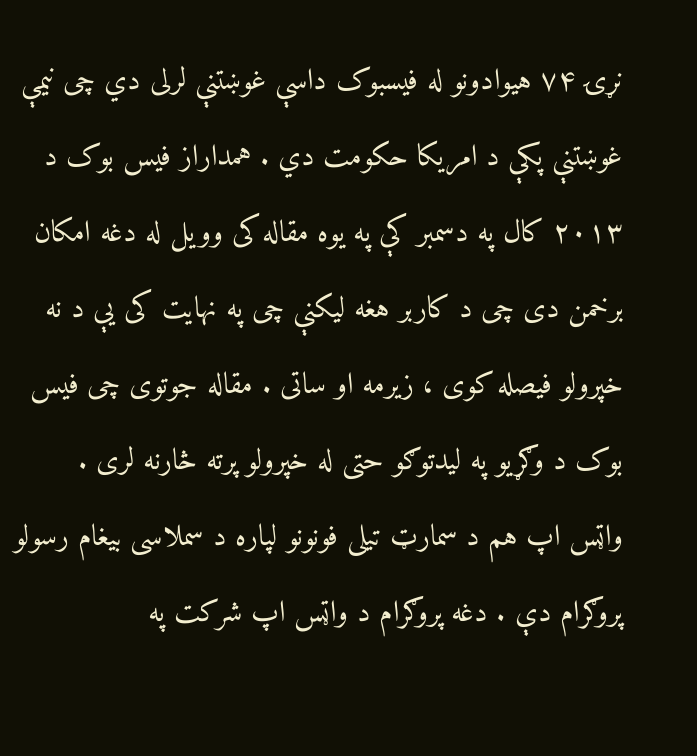نړۍ ۷۴ هیوادونو له فیسبوک داسې غوښتنې لرلی دي چی نیمې غوښتنې پکې د امریکا حکومت دي . همداراز فیس بوک د ۲۰۱۳ کال په دسمبر کې په یوه مقاله کی وویل له دغه امکان برخمن دی چی د کاربر هغه لیکنې چی په نهایت کی یې د نه خپرولو فیصله کوی ، زیرمه او ساتی . مقاله جوتوی چی فیس بوک د وګړیو په لیدتوګو حتی له خپرولو پرته څارنه لری .
واټس اپ هم د سمارټ تیلی فونونو لپاره د سملاسی بیغام رسولو پروګرام دې . دغه پروګرام د واټس اپ شرکت په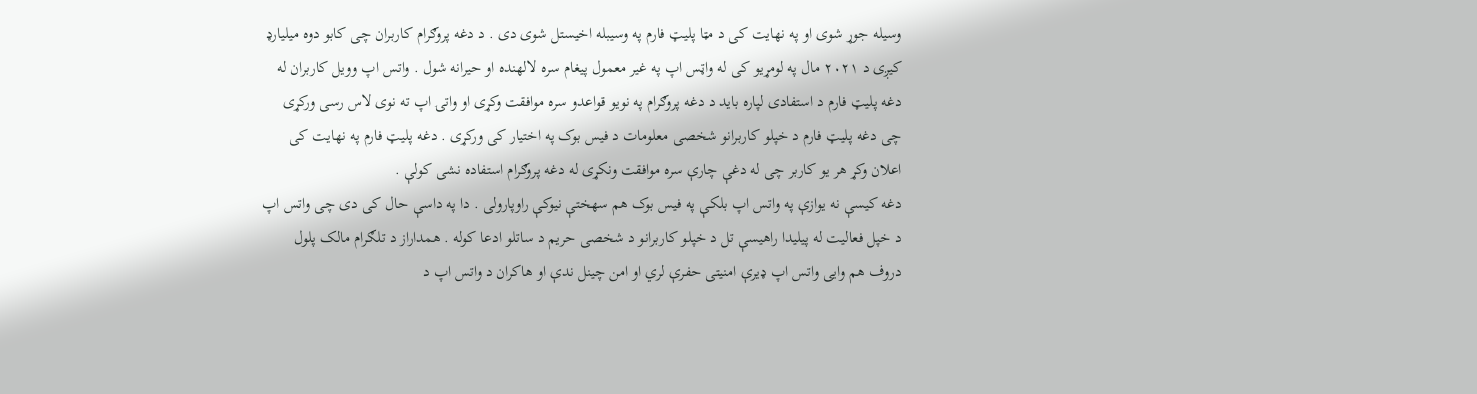وسیله جوړ شوی او په نهایت کی د مټا پلیټ فارم په وسیبله اخیستل شوی دی . د دغه پروګرام کاربران چی کابو دوه میلیارډ کیږی د ۲۰۲۱ مال په لومړیو کی له واټس اپ په غیر معمول پیغام سره لالهنده او حیرانه شول . واتس اپ وویل کاربران له دغه پلیټ فارم د استفادی لپاره باید د دغه پروګرام په نویو قواعدو سره موافقت وکړی او واتۍ اپ ته نوی لاس رسی ورکړی چی دغه پلیټ فارم د خپلو کاربرانو شخصی معلومات د فیس بوک په اختیار کی ورکړی . دغه پلیټ فارم په نهایت کی اعلان وکړ هر یو کاربر چی له دغې چارې سره موافقت ونکړی له دغه پروګرام استفاده نشی کولې .
دغه کیسې نه یوازې په واتس اپ بلکې په فیس بوک هم سهختې نیوکې راوپارولی . دا په داسې حال کی دی چی واتس اپ د خپل فعالیت له پیلیدا راهیسې تل د خپلو کاربرانو د شخصی حریم د ساتلو ادعا کوله . همداراز د تلګرام مالک پلول دروف هم وایی واتس اپ ډیرې امنیتی حفرې لري او امن چینل ندې او هاکران د واتس اپ د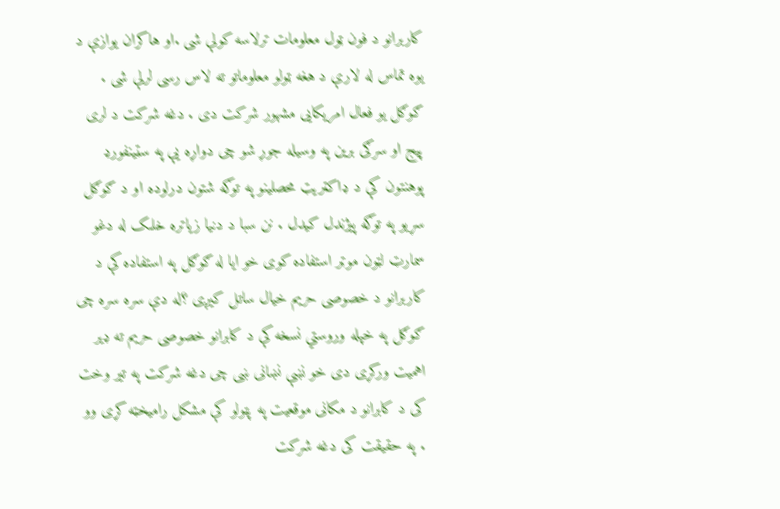کاربرانو د فون ټول معلومات ترلاسه کولې شی .او هاکران یوازې د یوه تماس له لارې د هغه ټولو معلوماتو ته لاس رسی لرلې شی .
ګوګل یو فعال امریکایی مشهور شرکت دی . دغه شرکت د لری پیج او سرګی برین په وسیله جوړ شو چی دواړه یې په سټینفورډ پوهنتون کې د ډاکټریټ محصلینو په توګه شتون درلوده او د ګوګل سړیو په توګه پیژندل کیدل . نن سبا د دنیا زیاتره خلک له دغو سمارټ لټون موټر استفاده کوی خو ایا له ګوګل په استفاده کې د کاربرانو د خصوصی حریم خیال ساتل کیږی ؟له دې سره سره چی ګوګل په خپله وروستي نسخه کې د کابرانو خصوصی حریم ته ډیر اهمیت ورکړی دی خو نښې نښانی ښی چی دغه شرکت په تیر وخت کی د کابرانو د مکانی موقعیت په پټولو کې مشکل رامیخټه کړی وو . په حقیقت کی دغه شرکت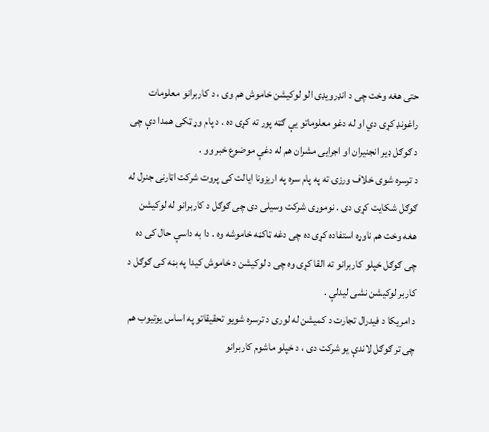حتی هغه وخت چی د انډرویډی الو لوکیشن خاموش هم وی ، د کاربرانو معلومات راغونډ کړی دي او له دغو معلوماتو یې ګټه پور ته کړی ده . د پام وړ ټکی همدا دې چی د ګوګل ډیر انجنیران او اجرایی مشران هم له دغې موضوع خبر وو .
د ترسره شوی خلاف ورزۍ ته په پام سره په اریزونا ایالت کی پروت شرکت اټارنی جنرل له ګوګل شکایت کړی دی . نوموړی شرکت وسیلی دی چی ګوګل د کاربرانو له لوکیشن هغه وخت هم ناوړه استفاده کړی ده چی دغه ټاکڼه خاموشه وه . دا به داسې حال کی ده چی ګوګل خپلو کاربرانو ته القا کړی وه چی د لوکیشن د خاموش کیدا په بڼه کی ګوګل د کاربر لوکیشن نشی لیدلې .
د امریکا د فیدرال تجارت د کمیشن له لوری د ترسره شویو تحقیقاتو په اساس یوتیوب هم چی تر ګوګل لاندې یو شرکت دی ، د خپلو ماشوم کاربرانو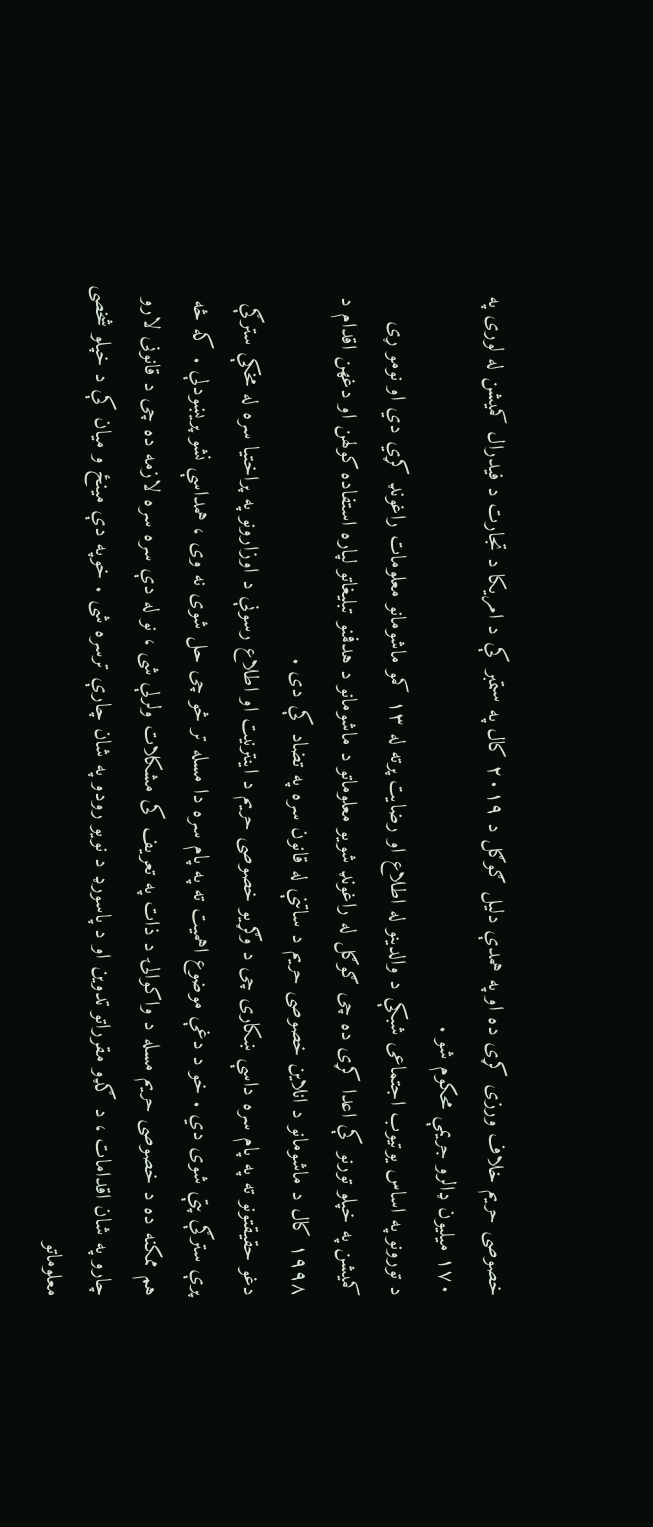خصوصی حریم خلاف ورزی کړی ده او په همدې دلیل ګوګل د ۲۰۱۹ کال په ستمبر کې د امریکا د تجارت د فیدرال کمیشن له لوری په ۱۷۰ میلیون ډالرو جریمې محکوم شو .
د تورونو په اساس یوتیوب اجتماعی شبکې د والدینو له اطلاع او رضایت پرته له ۱۳ کمو ماشومانو معلومات راغونډ کړي دي او نومو ړی کمیشن په خپلو تورنو کې اعدا کړی ده چی ګوګل له راغونډ شویو معلوماتو د ماشومانو د هدفمنو تبلیغاتو لپاره استفاده کولهن او دغهن اقدام د ۱۹۹۸ کال د ماشومانو د انلاین خصوصی حریم د ساتنې له قانون سره په تضاد کې دی .
دغو حقیقتونو ته په پام سره داسې ښکاری چی د وګړیو خصوصی حریم د اینترنیت او اطلاع رسونې د اوزارونو په پراختیا سره له مخکې سترګې پرې سترګې پتې شوی دي . خو د دغې موضوع اهمیت ته په پام سره دا مسله تر څو چی حل شوی نه وی ، همداسې نشو پریښودلې . که څه هم ممکنه ده د خصوصی حریم مسله د واکوالۍ د ذات په تعریف کی مشکلات ولرلې شی ، نو له دې سره سره لازمه ده چی د قانونی لارو چارو په شان اقدامات ، د ګډو مقرراتو تدوین او د پاسورډ د نویو رودو په شان چارې ترسره شی . خوپه دې مینځ و میان کې د خپلو شخصی معلوماتو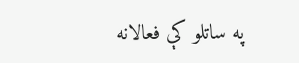په ساتلو کې فعالانه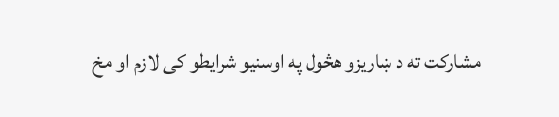مشارکت ته د ښاریزو هڅول په اوسنیو شرایطو کی لازم او مخ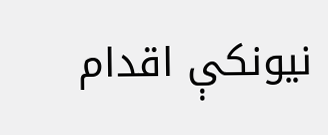نیونکې اقدام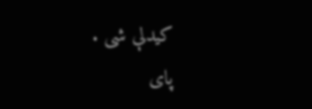کیدلې شی .
پای